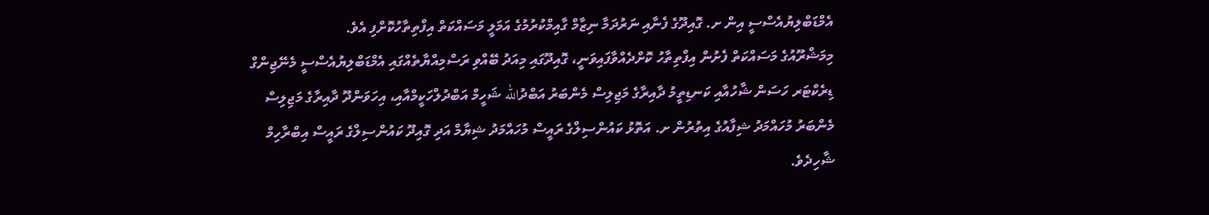އެމްޑަބްލިޔުއެސްސީ އިން ށ. ގޮއިދޫގެ ފެނާއި ނަރުދަމާ ނިޒާމް ގާއިމްކުރުމުގެ އަމަލީ މަސައްކަތް އިފްތިތާހުކޮށްފި އެވެ.
މިމަޝްރޫއުގެ މަސައްކަތް ފެށުން އިފްތިތާހު ކޮށްދެއްވާފައިވަނީ، ގޮއިދޫގައި މިއަދު ބޭއްވި ރަސްމިއްޔާތެއްގައި އެމްޑަބްލިޔުއެސްސީ މެނޭޖިންގް ޑިރެކްޓަރ ހަސަން ޝާހުއާއި ކަނޑިތީމު ދާއިރާގެ މަޖިލިސް މެންބަރު އަބްދުالله ޝަހީމް އަބްދުލްހަކީމްއާއި، އިހަވަންދޫ ދާއިރާގެ މަޖިލިސް މެންބަރު މުހައްމަދު ޝިފާއުގެ އިތުރުން ށ. އަތޮޅު ކައުންސިލްގެ ރައީސް މުހައްމަދު ޝިޔާމް އަދި ގޮއިދޫ ކައުންސިލްގެ ރައީސް އިބްރާހިމް ޝާހިދެވެ.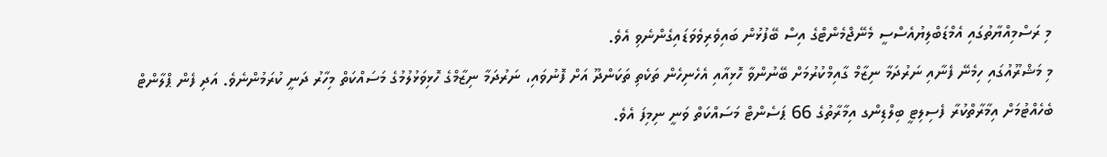މި ރަސްމިއްޔާތުގައި އެމްޑަބްލިޔުއެސްސީ މެނޭޖްމެންޓްގެ އިސް ބޭފުޅުން ބައިވެރިވެވަޑައިގެންނެވި އެވެ.
މި މަޝްރޫއުގައި ހިމެނޭ ފެނާއި ނަރުދަމާ ނިޒާމް ގާއިމްކުރުމަށް ބޭނުންވާ ހޮޅިއާއި އެހެނިހެން ތަކެތި ތަކަންދޫ އަށް ފޮނުވައި، ނަރުދަމާ ނިޒާމްގެ ހޮޅިވަޅުލުމުގެ މަސައްކަތް މިހާރު ދަނީ ކުރަމުންނެވެ. އަދި ފެން ޕްލާންޓް ބެހެއްޓުމަށް އިމާރާތްކުރާ ފެސިލިޓީ ބިލްޑިންގ އިމާރާތުގެ 66 ޕަސެންޓް މަސައްކަތް ވަނީ ނިމިފަ އެވެ.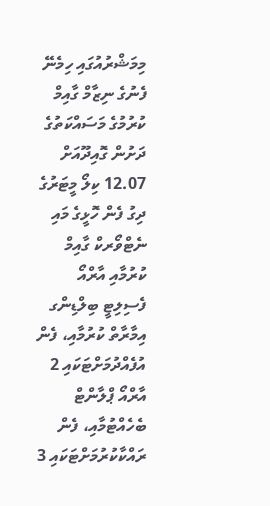މިމަޝްރުއުގައި ހިމެނޭ ފެނުގެ ނިޒާމް ގާއިމް ކުރުމުގެ މަސައްކަތުގެ ދަށުން ގޮއިދޫއަށް 12.07 ކިލޯ މީޓަރުގެ ދިގު ފެން ހޮޅީގެ މައި ނެޓްވޯރކް ގާއިމް ކުރުމާއި އާރްއޯ ފެސިލިޓީ ބިލްޑިންގ އިމާރާތް ކުރުމާއި، ފެން އުފެއްދުމަށްޓަކައި 2 އާރްއޯ ޕްލާންޓް ބެހެއްޓުމާއި، ފެން
ރައްކާކުރުމަށްޓަކައި 3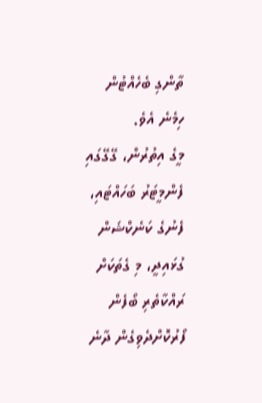ތާންގި ބެހެއްޓުން ހިމެނެ އެވެ.
މީގެ އިތުރުން، ގޭގޭގައި ފެންމީޓަރު ބަހައްޓައި، ފެނުގެ ކަނެކްޝަން ގުޅައިދީ، މި ގެތަކަށް ރައްކާތެރި ބޯފެން ފޯރުކޮށްދެވިގެން ދާނެ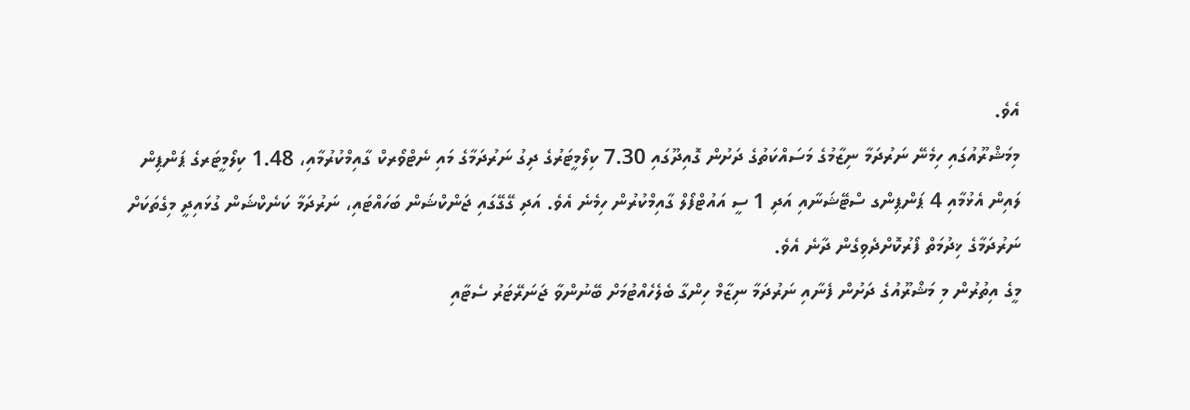އެވެ.
މިމަޝްރޫއުގައި ހިމެނޭ ނަރުދަމާ ނިޒާމުގެ މަސައްކަތުގެ ދަށުން ގޮއިދޫގައި 7.30 ކިލޯމީޓަރުގެ ދިގު ނަރުދަމާގެ މައި ނެޓްވޯރކް ގާއިމްކުރުމާއި، 1.48 ކިލޯމީޓަރގެ ޕަންޕިން ލައިން އެޅުމާއި 4 ޕަންޕިންގ ސްޓޭޝަނާއި އަދި 1 ސީ އައުޓްފޯލް ގާއިމްކުރުން ހިމެނެ އެވެ. އަދި ގޭގޭގައި ޖަންކްޝަން ބަހައްޓައި، ނަރުދަމާ ކަނެކްޝަން ގުޅައިދީ މިގެތަކަށް ނަރުދަމާގެ ޚިދުމަތް ފޯރުކޮށްދެވިގެން ދާނެ އެވެ.
މީގެ އިތުރުން މި މަޝްރޫއުގެ ދަށުން ފެނާއި ނަރުދަމާ ނިޒާމް ހިންގާ ބެލެހެއްޓުމަށް ބޭނުންވާ ޖަނަރޭޓަރު ސެޓާއި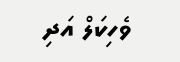ވެހިކަލް އަދި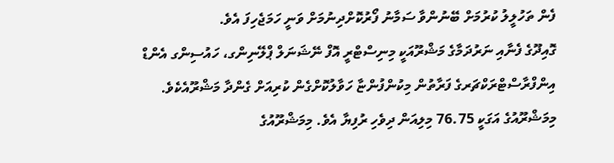ފެން ތަހުލީލު ކުރުމަށް ބޭނުންވާ ސަމާނު ފޯރުކޮށްދިނުމަށް ވަނީ ހަމަޖެހިފަ އެވެ.
ގޮއިދޫގެ ފެނާއި ނަރުދަމާގެ މަޝްރޫއަކީ މިނިސްޓްރީ އޮފް ނޭޝަނަލް ޕްލޭނިންގ، ހައުސިންގ އެންޑް އިންފްރާސްޓްރަކްޗަރގެ ފަރާތުން މިކުންފުންޏާ ހަވާލުކޮށްގެން ކުރިއަށް ގެންދާ މަޝްރޫއެކެވެ. މިމަޝްރޫއުގެ އަގަކީ 76.75 މިލިއަން ދިވެހި ރުފިޔާ އެވެ. މިމަޝްރޫއުގެ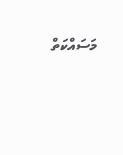މަސައްކަތް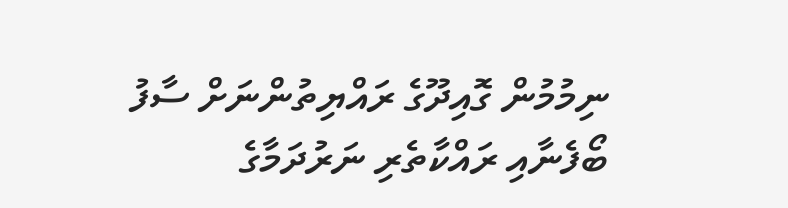ނިމުމުން ގޮއިދޫގެ ރައްޔިތުންނަށް ސާފު ބޯފެނާއި ރައްކާތެރި ނަރުދަމާގެ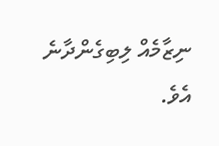ނިޒާމެއް ލިބިގެންދާނެ އެވެ.